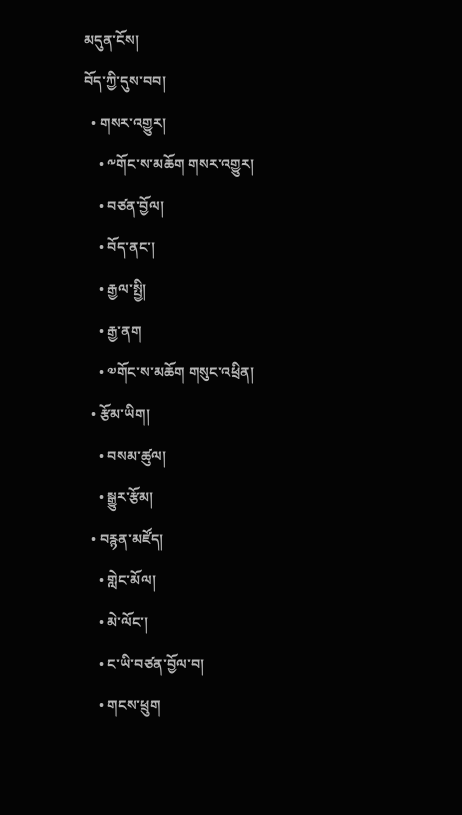མདུན་ངོས།
བོད་ཀྱི་དུས་བབ།
  • གསར་འགྱུར།
    • ༸གོང་ས་མཆོག གསར་འགྱུར།
    • བཙན་བྱོལ།
    • བོད་ནང་།
    • རྒྱལ་སྤྱི།
    • རྒྱ་ནག
    • ༧གོང་ས་མཆོག གསུང་འཕྲིན།
  • རྩོམ་ཡིག།
    • བསམ་ཚུལ།
    • སྒྱུར་རྩོམ།
  • བརྙན་མཛོད།
    • གླེང་མོལ།
    • མེ་ལོང་།
    • ང་ཡི་བཙན་བྱོལ་བ།
    • གངས་ཕྲུག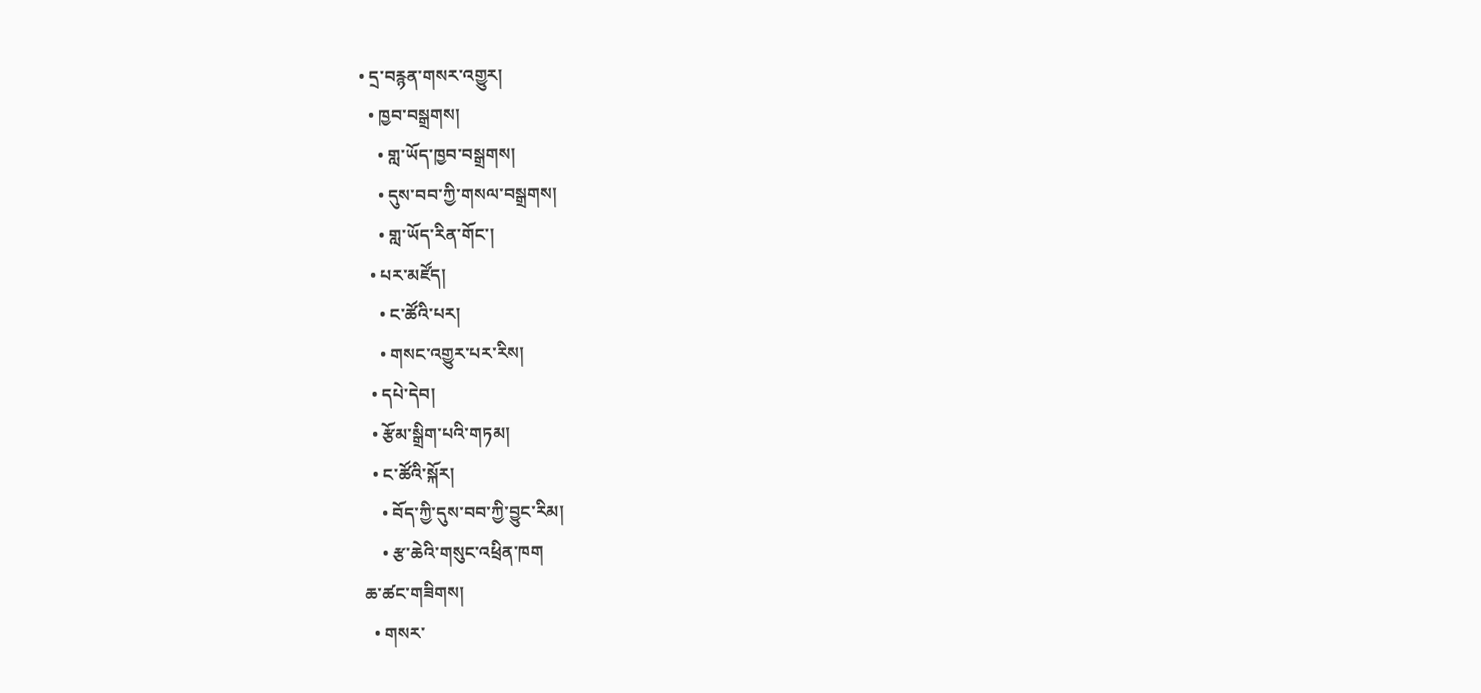• དྲ་བརྙན་གསར་འགྱུར།
  • ཁྱབ་བསྒྲགས།
    • གླ་ཡོད་ཁྱབ་བསྒྲགས།
    • དུས་བབ་ཀྱི་གསལ་བསྒྲགས།
    • གླ་ཡོད་རིན་གོང་།
  • པར་མཛོད།
    • ང་ཚོའི་པར།
    • གསང་འགྱུར་པར་རིས།
  • དཔེ་དེབ།
  • རྩོམ་སྒྲིག་པའི་གཏམ།
  • ང་ཚོའི་སྐོར།
    • བོད་ཀྱི་དུས་བབ་ཀྱི་བྱུང་རིམ།
    • རྩ་ཆེའི་གསུང་འཕྲིན་ཁག
ཆ་ཚང་གཟིགས།
  • གསར་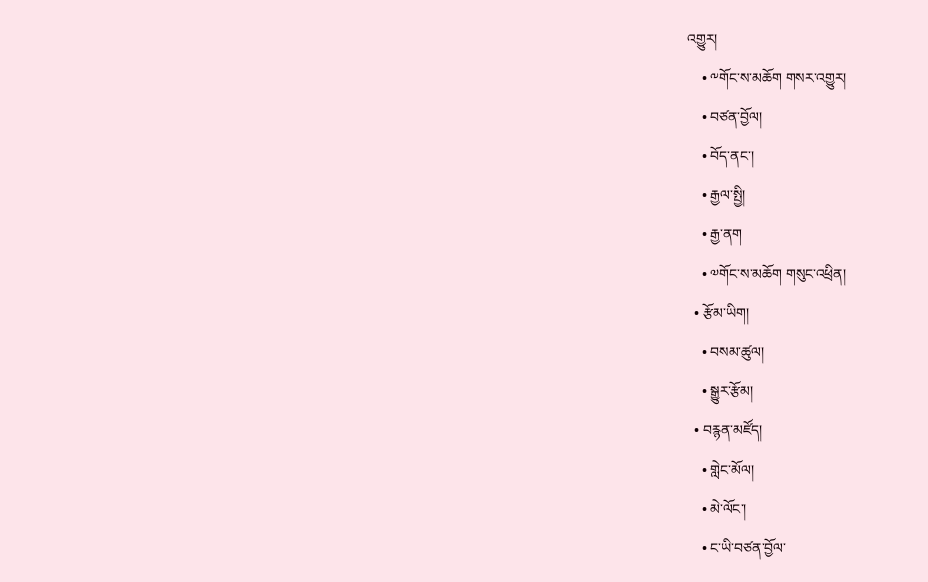འགྱུར།
    • ༸གོང་ས་མཆོག གསར་འགྱུར།
    • བཙན་བྱོལ།
    • བོད་ནང་།
    • རྒྱལ་སྤྱི།
    • རྒྱ་ནག
    • ༧གོང་ས་མཆོག གསུང་འཕྲིན།
  • རྩོམ་ཡིག།
    • བསམ་ཚུལ།
    • སྒྱུར་རྩོམ།
  • བརྙན་མཛོད།
    • གླེང་མོལ།
    • མེ་ལོང་།
    • ང་ཡི་བཙན་བྱོལ་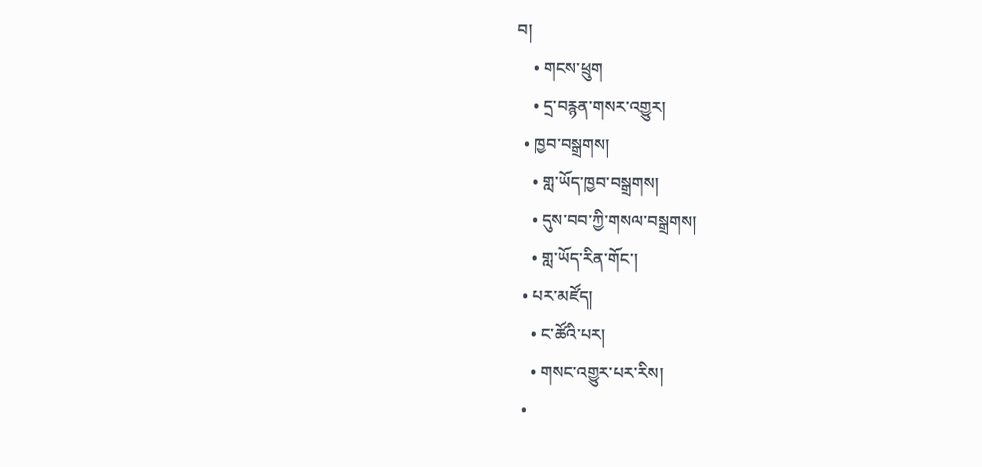བ།
    • གངས་ཕྲུག
    • དྲ་བརྙན་གསར་འགྱུར།
  • ཁྱབ་བསྒྲགས།
    • གླ་ཡོད་ཁྱབ་བསྒྲགས།
    • དུས་བབ་ཀྱི་གསལ་བསྒྲགས།
    • གླ་ཡོད་རིན་གོང་།
  • པར་མཛོད།
    • ང་ཚོའི་པར།
    • གསང་འགྱུར་པར་རིས།
  •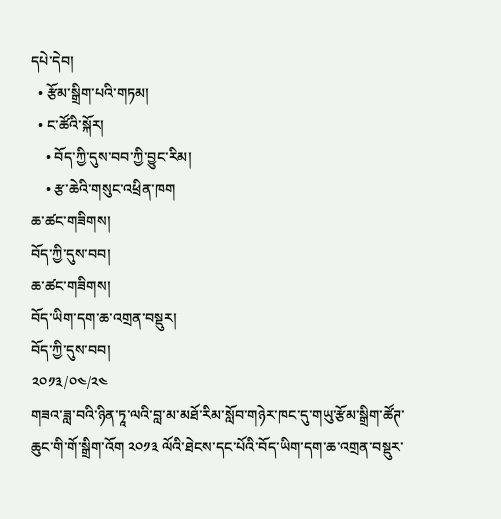དཔེ་དེབ།
  • རྩོམ་སྒྲིག་པའི་གཏམ།
  • ང་ཚོའི་སྐོར།
    • བོད་ཀྱི་དུས་བབ་ཀྱི་བྱུང་རིམ།
    • རྩ་ཆེའི་གསུང་འཕྲིན་ཁག
ཆ་ཚང་གཟིགས།
བོད་ཀྱི་དུས་བབ།
ཆ་ཚང་གཟིགས།
བོད་ཡིག་དག་ཆ་འགྲན་བསྡུར།
བོད་ཀྱི་དུས་བབ།
༢༠༡༣/༠༤/༢༤
གཟའ་ཟླ་བའི་ཉིན་ཏཱ་ལའི་བླ་མ་མཐོ་རིམ་སློབ་གཉེར་ཁང་དུ་གཡུ་རྩོམ་སྒྲིག་ཚོཊ་ཆུང་གི་གོ་སྒྲིག་འོག ༢༠༡༣ ལོའི་ཐེངས་དང་པོའི་བོད་ཡིག་དག་ཆ་འགྲན་བསྡུར་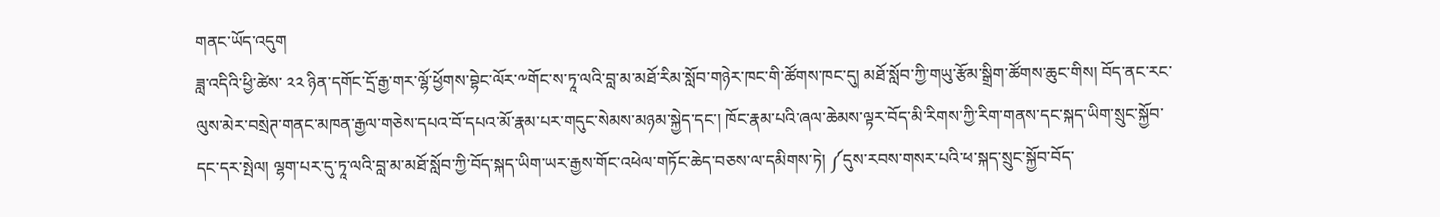གནང་ཡོད་འདུག
ཟླ་འདིའི་ཕྱི་ཚེས་ ༢༢ ཉིན་དགོང་དྲོ་རྒྱ་གར་ལྷོ་ཕྱོགས་བྷེང་ལོར་༸གོང་ས་ཏཱ་ལའི་བླ་མ་མཐོ་རིམ་སློབ་གཉེར་ཁང་གི་ཚོགས་ཁང་དུ། མཐོ་སློབ་ཀྱི་གཡུ་རྩོམ་སྒྲིག་ཚོགས་ཆུང་གིས། བོད་ནང་རང་ལུས་མེར་བསྲེཊ་གནང་མཁན་རྒྱལ་གཅེས་དཔའ་བོ་དཔའ་མོ་རྣམ་པར་གདུང་སེམས་མཉམ་སྐྱེད་དང་། ཁོང་རྣམ་པའི་ཞལ་ཆེམས་ལྟར་བོད་མི་རིགས་ཀྱི་རིག་གནས་དང་སྐད་ཡིག་སྲུང་སྐྱོབ་དང་དར་སྤེལ། ལྷག་པར་དུ་ཏཱ་ལའི་བླ་མ་མཐོ་སློབ་ཀྱི་བོད་སྐད་ཡིག་ཡར་རྒྱས་གོང་འཕེལ་གཏོང་ཆེད་བཅས་ལ་དམིགས་ཏེ། ༼དུས་རབས་གསར་པའི་ཕ་སྐད་སྲུང་སྐྱོབ་བོད་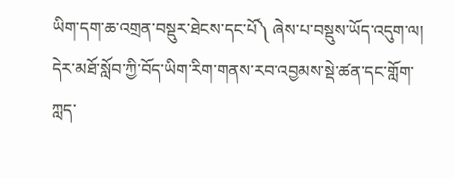ཡིག་དག་ཆ་འགྲན་བསྡུར་ཐེངས་དང་པོ༽ ཞེས་པ་བསྡུས་ཡོད་འདུག་ལ། དེར་མཐོ་སློབ་ཀྱི་བོད་ཡིག་རིག་གནས་རབ་འབྱམས་སྡེ་ཚན་དང་གློག་ཀླད་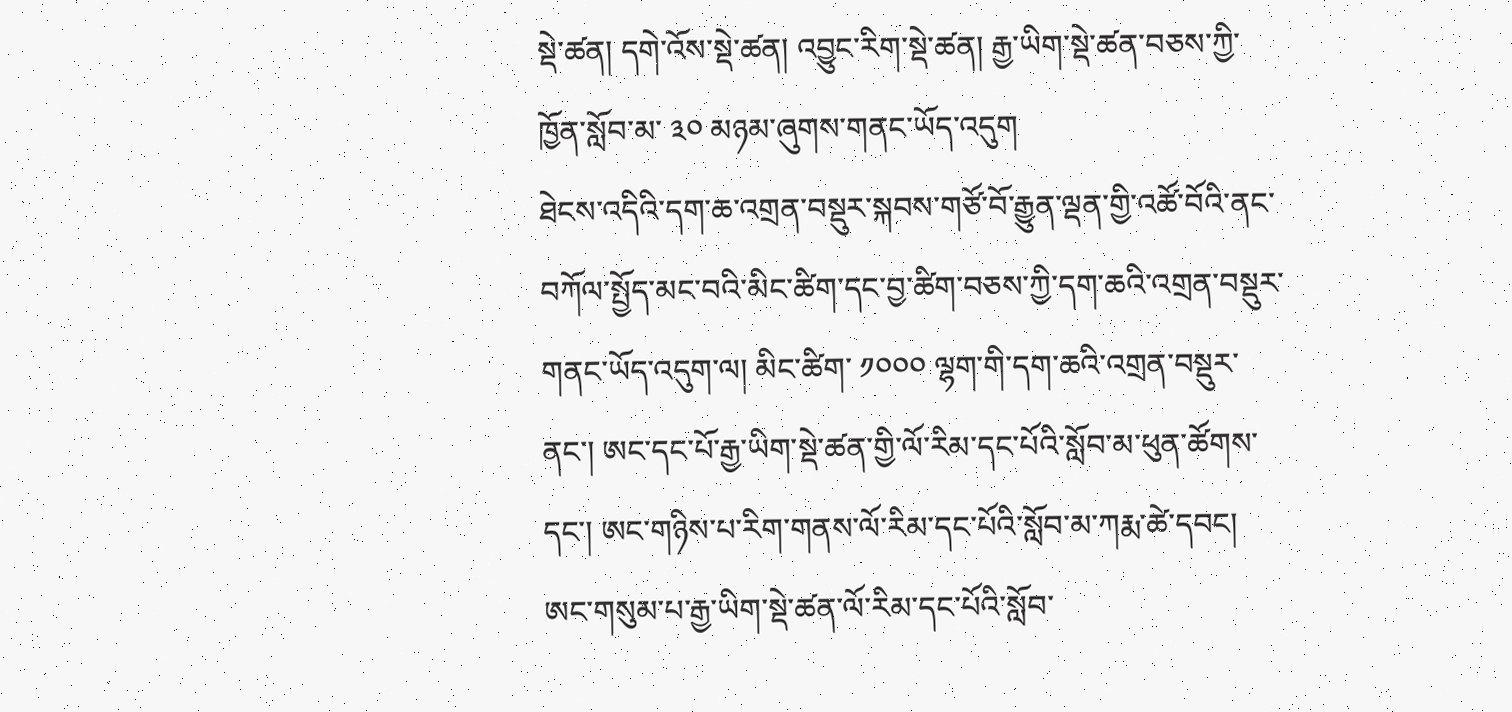སྡེ་ཚན། དགེ་འོས་སྡེ་ཚན། འབྱུང་རིག་སྡེ་ཚན། རྒྱ་ཡིག་སྡེ་ཚན་བཅས་ཀྱི་ཁྱོན་སློབ་མ་ ༣༠ མཉམ་ཞུགས་གནང་ཡོད་འདུག
ཐེངས་འདིའི་དག་ཆ་འགྲན་བསྡུར་སྐབས་གཙོ་བོ་རྒྱུན་ལྡན་གྱི་འཚོ་བོའི་ནང་བཀོལ་སྤྱོད་མང་བའི་མིང་ཚིག་དང་བྱ་ཚིག་བཅས་ཀྱི་དག་ཆའི་འགྲན་བསྡུར་གནང་ཡོད་འདུག་ལ། མིང་ཚིག་ ༡༠༠༠ ལྷག་གི་དག་ཆའི་འགྲན་བསྡུར་ནང་། ཨང་དང་པོ་རྒྱ་ཡིག་སྡེ་ཚན་གྱི་ལོ་རིམ་དང་པོའི་སློབ་མ་ཕུན་ཚོགས་དང་། ཨང་གཉིས་པ་རིག་གནས་ལོ་རིམ་དང་པོའི་སློབ་མ་ཀརྨ་ཚེ་དབང། ཨང་གསུམ་པ་རྒྱ་ཡིག་སྡེ་ཚན་ལོ་རིམ་དང་པོའི་སློབ་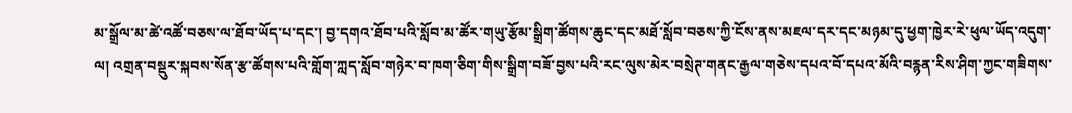མ་སྒྲོལ་མ་ཚེ་འཚོ་བཅས་ལ་ཐོབ་ཡོད་པ་དང་། བྱ་དགའ་ཐོབ་པའི་སློབ་མ་ཚོར་གཡུ་རྩོམ་སྒྲིག་ཚོགས་ཆུང་དང་མཐོ་སློབ་བཅས་ཀྱི་ངོས་ནས་མཇལ་དར་དང་མཉམ་དུ་ཕྱག་ཁྱེར་རེ་ཕུལ་ཡོད་འདུག་ལ། འགྲན་བསྡུར་སྐབས་སོན་རྩ་ཚོགས་པའི་གློག་ཀླད་སློབ་གཉེར་བ་ཁག་ཅིག་གིས་སྒྲིག་བཟོ་བྱས་པའི་རང་ལུས་མེར་བསྲེཊ་གནང་རྒྱལ་གཅེས་དཔའ་བོ་དཔའ་མོའི་བརྙན་རིས་ཤིག་ཀྱང་གཟིགས་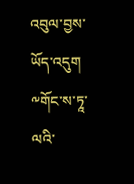འབུལ་བྱས་ཡོད་འདུག
༸གོང་ས་ཏཱ་ལའི་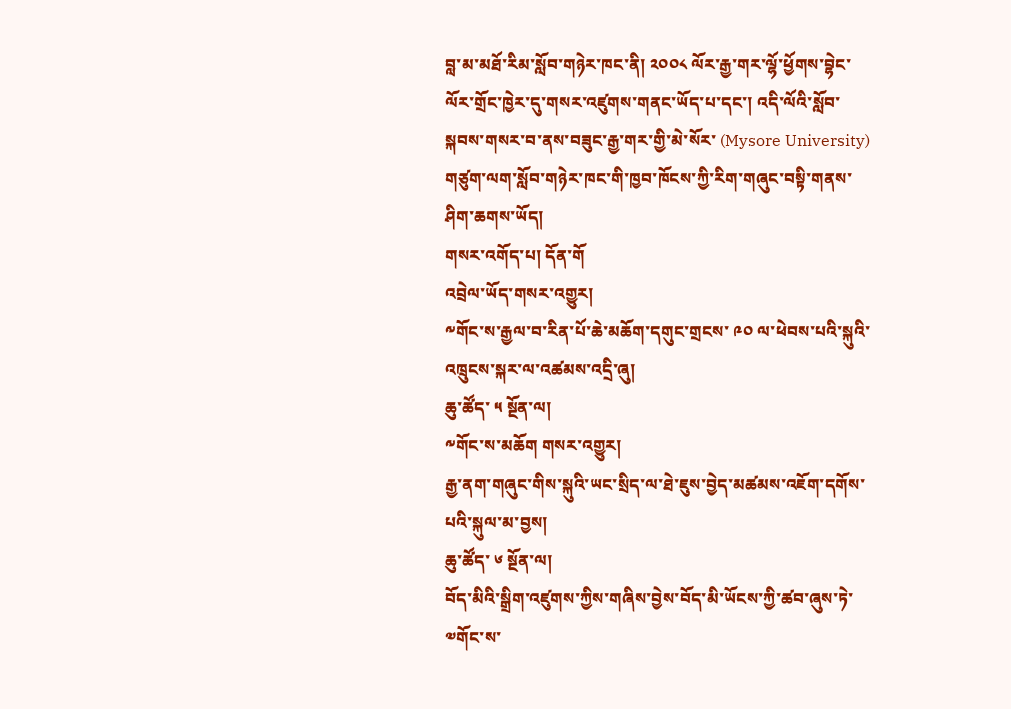བླ་མ་མཐོ་རིམ་སློབ་གཉེར་ཁང་ནི། ༢༠༠༨ ལོར་རྒྱ་གར་ལྷོ་ཕྱོགས་བྷེང་ལོར་གྲོང་ཁྱེར་དུ་གསར་འཛུགས་གནང་ཡོད་པ་དང་། འདི་ལོའི་སློབ་སྐབས་གསར་བ་ནས་བཟུང་རྒྱ་གར་གྱི་མེ་སོར་ (Mysore University) གཙུག་ལག་སློབ་གཉེར་ཁང་གི་ཁྱབ་ཁོངས་ཀྱི་རིག་གཞུང་བསྟི་གནས་ཤིག་ཆགས་ཡོད།
གསར་འགོད་པ། དོན་གོ
འབྲེལ་ཡོད་གསར་འགྱུར།
༸གོང་ས་རྒྱལ་བ་རིན་པོ་ཆེ་མཆོག་དགུང་གྲངས་ ༩༠ ལ་ཕེབས་པའི་སྐུའི་འཁྲུངས་སྐར་ལ་འཚམས་འདྲི་ཞུ།
ཆུ་ཚོད་ ༥ སྔོན་ལ།
༸གོང་ས་མཆོག གསར་འགྱུར།
རྒྱ་ནག་གཞུང་གིས་སྐུའི་ཡང་སྲིད་ལ་ཐེ་ཇུས་བྱེད་མཚམས་འཇོག་དགོས་པའི་སྐུལ་མ་བྱས།
ཆུ་ཚོད་ ༦ སྔོན་ལ།
བོད་མིའི་སྒྲིག་འཛུགས་ཀྱིས་གཞིས་བྱེས་བོད་མི་ཡོངས་ཀྱི་ཚབ་ཞུས་ཏེ་༧གོང་ས་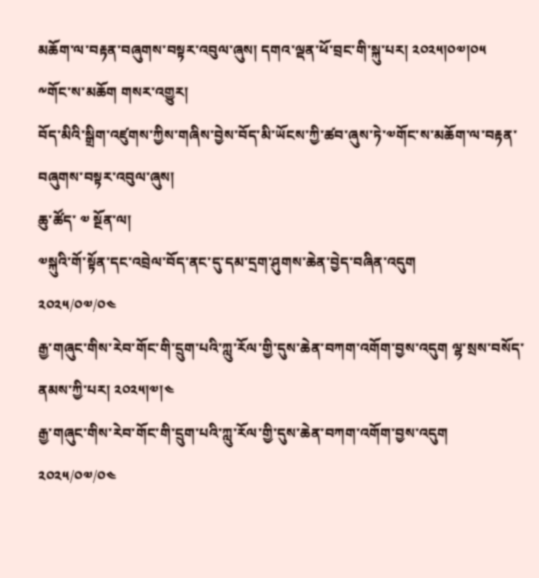མཆོག་ལ་བརྟན་བཞུགས་བསྟར་འབུལ་ཞུས། དགའ་ལྡན་ཕོ་བྲང་གི་སྐུ་པར། ༢༠༢༥།༠༧།༠༥
༸གོང་ས་མཆོག གསར་འགྱུར།
བོད་མིའི་སྒྲིག་འཛུགས་ཀྱིས་གཞིས་བྱེས་བོད་མི་ཡོངས་ཀྱི་ཚབ་ཞུས་ཏེ་༧གོང་ས་མཆོག་ལ་བརྟན་བཞུགས་བསྟར་འབུལ་ཞུས།
ཆུ་ཚོད་ ༧ སྔོན་ལ།
༧སྐུའི་གོ་སྟོན་དང་འབྲེལ་བོད་ནང་དུ་དམ་དྲག་ཤུགས་ཆེན་བྱེད་བཞིན་འདུག
༢༠༢༥/༠༧/༠༤
རྒྱ་གཞུང་གིས་རེབ་གོང་གི་དྲུག་པའི་ཀླུ་རོལ་གྱི་དུས་ཆེན་བཀག་འགོག་བྱས་འདུག ལྷ་སྲས་བསོད་ནམས་ཀྱི་པར། ༢༠༢༥།༧།༤
རྒྱ་གཞུང་གིས་རེབ་གོང་གི་དྲུག་པའི་ཀླུ་རོལ་གྱི་དུས་ཆེན་བཀག་འགོག་བྱས་འདུག
༢༠༢༥/༠༧/༠༤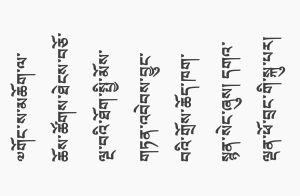༧གོང་ས་མཆོག་ལ་ཆོས་ཚོགས་ཐེངས་བཅོ་ལྔ་བའི་ཐོག་སྤྱི་མོས་གཏན་འབེབས་བྱུང་བའི་གྲོས་ཆོད་ཁག་སྙན་སེང་ཞུས། དགའ་ལྡན་ཕོ་བྲང་གི་སྐུ་པར།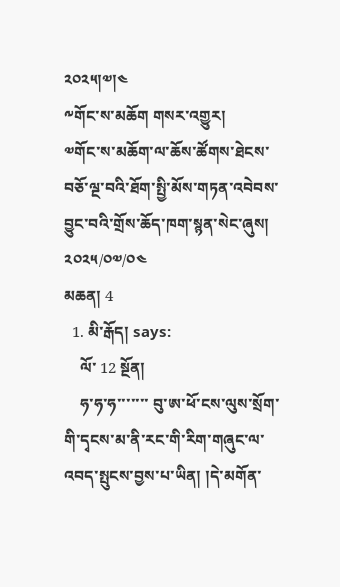༢༠༢༥།༧།༤
༸གོང་ས་མཆོག གསར་འགྱུར།
༧གོང་ས་མཆོག་ལ་ཆོས་ཚོགས་ཐེངས་བཅོ་ལྔ་བའི་ཐོག་སྤྱི་མོས་གཏན་འབེབས་བྱུང་བའི་གྲོས་ཆོད་ཁག་སྙན་སེང་ཞུས།
༢༠༢༥/༠༧/༠༤
མཆན། 4
  1. མི་རྒོད། says:
    ལོ་ 12 སྔོན།
    ཧ་ཧ་ཧ་་་་་་་ བུ་ཨ་ཕོ་ངས་ལུས་སྲོག་གི་དྭངས་མ་ནི་རང་གི་རིག་གཞུང་ལ་འབད་སྤུངས་བྱས་པ་ཡིན། །དེ་མགོན་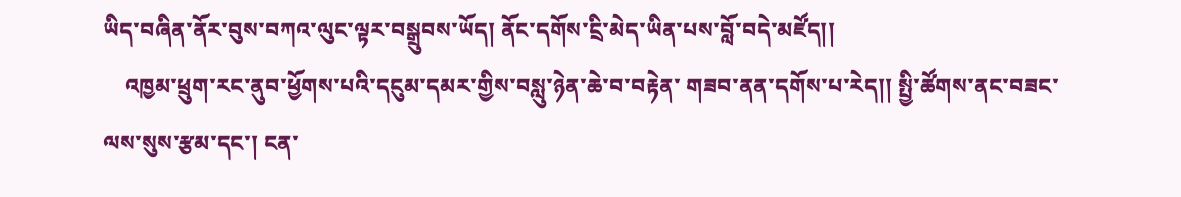ཡིད་བཞིན་ནོར་བུས་བཀའ་ལུང་ལྟར་བསྒྲུབས་ཡོད། ནོང་དགོས་ངྲི་མེད་ཡིན་པས་བློ་བདེ་མཛོད།།
    འཁྱམ་ཕྲུག་རང་ནུབ་ཕྱོགས་པའི་དངུམ་དམར་གྱིས་བསླུ་ཉེན་ཆེ་བ་བརྟེན་ གཟབ་ནན་དགོས་པ་རེད།། སྤྱི་ཚོགས་ནང་བཟང་ལས་སུས་རྩམ་དང་། ངན་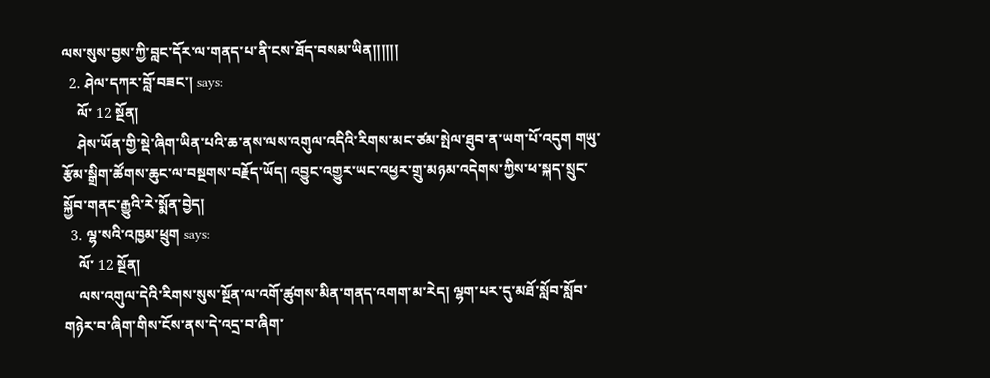ལས་སུས་བྱས་ཀྱི་བླང་དོར་ལ་གནད་པ་ནི་ངས་ཐོད་བསམ་ཡིན།།།།།།
  2. ཤེལ་དཀར་བློ་བཟང་། says:
    ལོ་ 12 སྔོན།
    ཤེས་ཡོན་གྱི་སྡེ་ཞིག་ཡིན་པའི་ཆ་ནས་ལས་འགུལ་འདིའི་རིགས་མང་ཙམ་སྤེལ་ཐུབ་ན་ཡག་པོ་འདུག གཡུ་རྩོམ་སྒྲིག་ཚོགས་ཆུང་ལ་བསྔགས་བརྗོད་ཡོད། འབྱུང་འགྱུར་ཡང་འཕྱར་གྲུ་མཉམ་འདེགས་ཀྱིས་ཕ་སྐད་སྲུང་སྐྱོབ་གནང་རྒྱུའི་རེ་སྨོན་བྱེད།
  3. ལྷ་སའི་འཁྱམ་ཕྲུག says:
    ལོ་ 12 སྔོན།
    ལས་འགུལ་དེའི་རིགས་སུས་སྔོན་ལ་འགོ་ཚུགས་མིན་གནད་འགག་མ་རེད། ལྷག་པར་དུ་མཐོ་སློབ་སློབ་གཉེར་བ་ཞིག་གིས་ངོས་ནས་དེ་འདྲ་བ་ཞིག་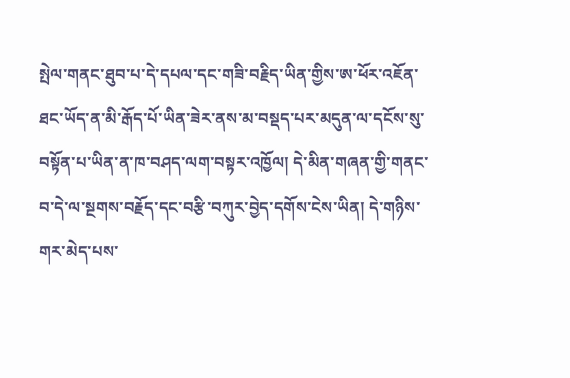སྤེལ་གནང་ཐུབ་པ་དེ་དཔལ་དང་གཟི་བརྗིད་ཡིན་གྱིས་ཨ་ཕོར་འཇོན་ཐང་ཡོད་ན་མི་རྒོད་པོ་ཡིན་ཟེར་ནས་མ་བསྡད་པར་མདུན་ལ་དངོས་སུ་བསྟོན་པ་ཡིན་ན་ཁ་བཤད་ལག་བསྟར་འཁྱོལ། དེ་མིན་གཞན་གྱི་གནང་བ་དེ་ལ་སྔགས་བརྗོད་དང་བརྩི་བཀུར་བྱེད་དགོས་ངེས་ཡིན། དེ་གཉིས་གར་མེད་པས་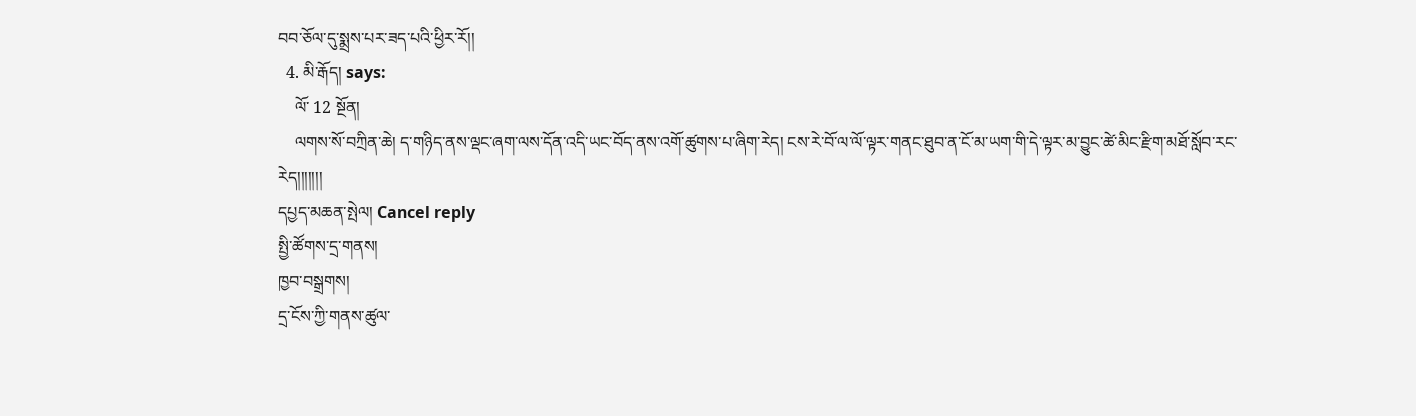བབ་ཅོལ་དུ་སྨྲས་པར་ཟད་པའི་ཕྱིར་རོ།།
  4. མི་རྒོད། says:
    ལོ་ 12 སྔོན།
    ལགས་སོ་བཀྲིན་ཆེ། ད་གཉིད་ནས་ལྡང་ཞག་ལས་དོན་འདི་ཡང་བོད་ནས་འགོ་ཚུགས་པ་ཞིག་རེད། ངས་རེ་བོ་ལ་ལོ་ལྟར་གནང་ཐུབ་ན་ངོ་མ་ཡག་གི་དེ་ལྟར་མ་བྱུང་ཚེ་མིང་རྫིག་མཐོ་སློབ་རང་རེད།།།།།།།
དཔྱད་མཆན་སྤེལ། Cancel reply
སྤྱི་ཚོགས་དྲ་གནས།
ཁྱབ་བསྒྲགས།
དྲ་ངོས་ཀྱི་གནས་ཚུལ་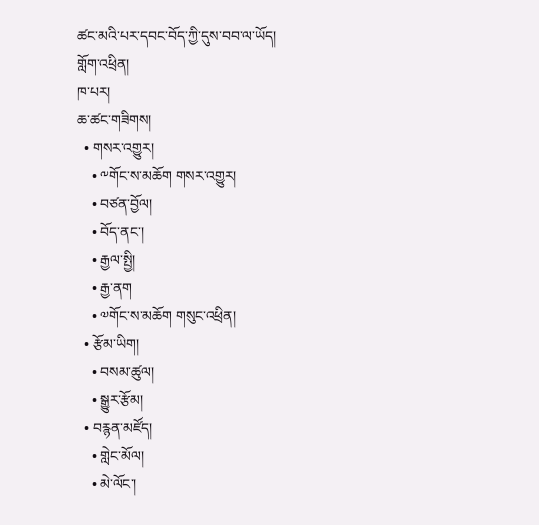ཚང་མའི་པར་དབང་བོད་ཀྱི་དུས་བབ་ལ་ཡོད།
གློག་འཕྲིན།
ཁ་པར།
ཆ་ཚང་གཟིགས།
  • གསར་འགྱུར།
    • ༸གོང་ས་མཆོག གསར་འགྱུར།
    • བཙན་བྱོལ།
    • བོད་ནང་།
    • རྒྱལ་སྤྱི།
    • རྒྱ་ནག
    • ༧གོང་ས་མཆོག གསུང་འཕྲིན།
  • རྩོམ་ཡིག།
    • བསམ་ཚུལ།
    • སྒྱུར་རྩོམ།
  • བརྙན་མཛོད།
    • གླེང་མོལ།
    • མེ་ལོང་།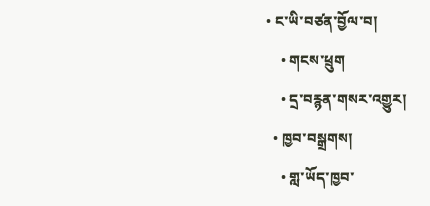• ང་ཡི་བཙན་བྱོལ་བ།
    • གངས་ཕྲུག
    • དྲ་བརྙན་གསར་འགྱུར།
  • ཁྱབ་བསྒྲགས།
    • གླ་ཡོད་ཁྱབ་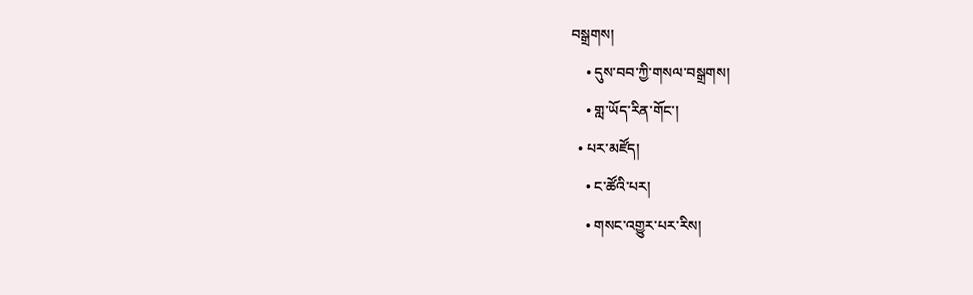བསྒྲགས།
    • དུས་བབ་ཀྱི་གསལ་བསྒྲགས།
    • གླ་ཡོད་རིན་གོང་།
  • པར་མཛོད།
    • ང་ཚོའི་པར།
    • གསང་འགྱུར་པར་རིས།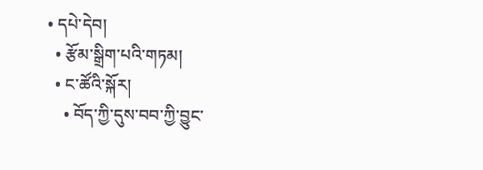• དཔེ་དེབ།
  • རྩོམ་སྒྲིག་པའི་གཏམ།
  • ང་ཚོའི་སྐོར།
    • བོད་ཀྱི་དུས་བབ་ཀྱི་བྱུང་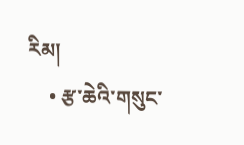རིམ།
    • རྩ་ཆེའི་གསུང་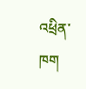འཕྲིན་ཁག